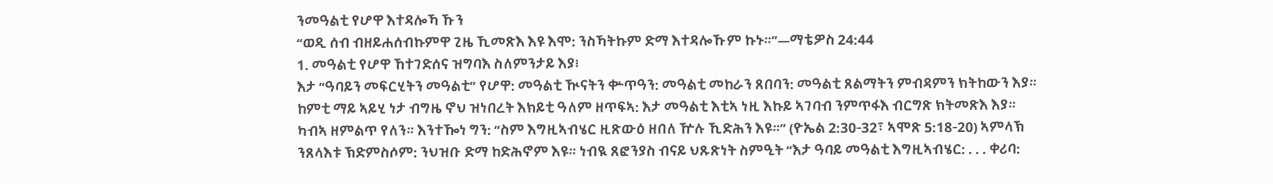ንመዓልቲ የሆዋ እተዳሎኻ ኹን
“ወዲ ሰብ ብዘይሐሰብኩምዋ ጊዜ ኺመጽእ እዩ እሞ: ንስኻትኩም ድማ እተዳሎኹም ኩኑ።”—ማቴዎስ 24:44
1. መዓልቲ የሆዋ ኸተገድሰና ዝግባእ ስለምንታይ እያ፧
እታ “ዓባይን መፍርሂትን መዓልቲ” የሆዋ: መዓልቲ ዂናትን ቍጥዓን: መዓልቲ መከራን ጸበባን: መዓልቲ ጸልማትን ምብዳምን ክትከውን እያ። ከምቲ ማይ ኣይሂ ነታ ብግዜ ኖህ ዝነበረት እክይቲ ዓለም ዘጥፍኣ: እታ መዓልቲ እቲኣ ነዚ እኩይ ኣገባብ ንምጥፋእ ብርግጽ ክትመጽእ እያ። ካብኣ ዘምልጥ የለን። እንተዀነ ግን: “ስም እግዚኣብሄር ዚጽውዕ ዘበለ ዅሉ ኺድሕን እዩ።” (ዮኤል 2:30-32፣ ኣሞጽ 5:18-20) ኣምላኽ ንጸላእቱ ኽድምስሶም: ንህዝቡ ድማ ከድሕኖም እዩ። ነብዪ ጸፎንያስ ብናይ ህጹጽነት ስምዒት “እታ ዓባይ መዓልቲ እግዚኣብሄር: . . . ቀሪባ: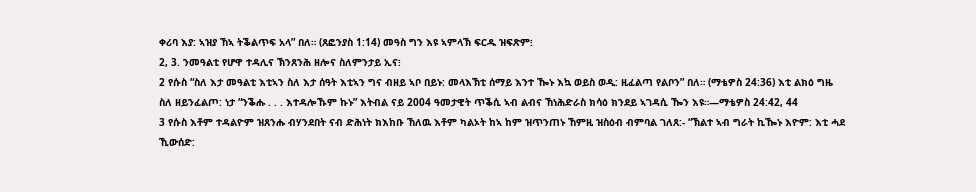ቀሪባ እያ: ኣዝያ ኸኣ ትቕልጥፍ አላ” በለ። (ጸፎንያስ 1:14) መዓስ ግን እዩ ኣምላኽ ፍርዱ ዝፍጽም፧
2, 3. ንመዓልቲ የሆዋ ተዳሊና ኽንጸንሕ ዘሎና ስለምንታይ ኢና፧
2 የሱስ “ስለ እታ መዓልቲ እቲኣን ስለ እታ ሰዓት እቲኣን ግና ብዘይ ኣቦ በይኑ: መላእኽቲ ሰማይ እንተ ዀኑ እኳ ወይስ ወዲ: ዚፈልጣ የልቦን” በለ። (ማቴዎስ 24:36) እቲ ልክዕ ግዜ ስለ ዘይንፈልጦ: ነታ “ንቕሑ . . . እተዳሎኹም ኩኑ” እትብል ናይ 2004 ዓመታዊት ጥቕሲ ኣብ ልብና ኸነሕድራስ ክሳዕ ክንደይ ኣገዳሲ ዀን እዩ።—ማቴዎስ 24:42, 44
3 የሱስ እቶም ተዳልዮም ዝጸንሑ ብሃንደበት ናብ ድሕነት ክእከቡ ኸለዉ እቶም ካልኦት ከኣ ከም ዝጥንጠኑ ኸምዚ ዝስዕብ ብምባል ገለጸ:- “ኽልተ ኣብ ግራት ኪዀኑ እዮም: እቲ ሓደ ኺውሰድ: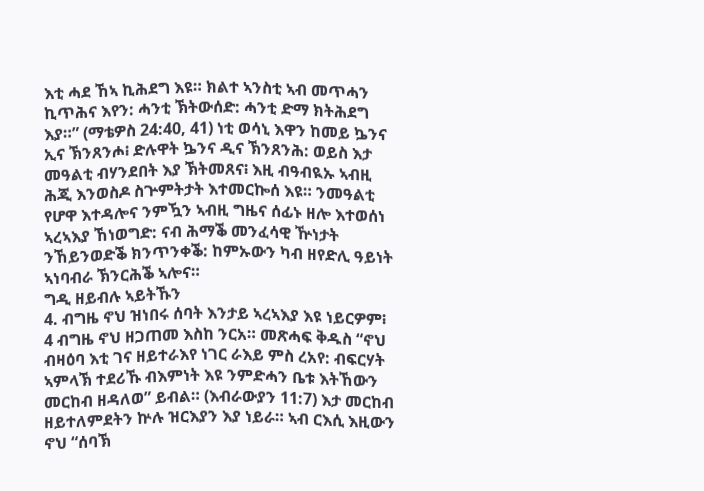እቲ ሓደ ኸኣ ኪሕደግ እዩ። ክልተ ኣንስቲ ኣብ መጥሓን ኪጥሕና እየን: ሓንቲ ኽትውሰድ: ሓንቲ ድማ ክትሕደግ እያ።” (ማቴዎስ 24:40, 41) ነቲ ወሳኒ እዋን ከመይ ኴንና ኢና ኽንጸንሖ፧ ድሉዋት ኴንና ዲና ኽንጸንሕ: ወይስ እታ መዓልቲ ብሃንደበት እያ ኽትመጸና፧ እዚ ብዓብዪኡ ኣብዚ ሕጂ እንወስዶ ስጕምትታት እተመርኰሰ እዩ። ንመዓልቲ የሆዋ እተዳሎና ንምዃን ኣብዚ ግዜና ሰፊኑ ዘሎ እተወሰነ ኣረኣእያ ኸነወግድ: ናብ ሕማቕ መንፈሳዊ ዅነታት ንኸይንወድቕ ክንጥንቀቕ: ከምኡውን ካብ ዘየድሊ ዓይነት ኣነባብራ ኽንርሕቕ ኣሎና።
ግዲ ዘይብሉ ኣይትኹን
4. ብግዜ ኖህ ዝነበሩ ሰባት እንታይ ኣረኣእያ እዩ ነይርዎም፧
4 ብግዜ ኖህ ዘጋጠመ እስከ ንርአ። መጽሓፍ ቅዱስ “ኖህ ብዛዕባ እቲ ገና ዘይተራእየ ነገር ራእይ ምስ ረአየ: ብፍርሃት ኣምላኽ ተደሪኹ ብእምነት እዩ ንምድሓን ቤቱ እትኸውን መርከብ ዘዳለወ” ይብል። (እብራውያን 11:7) እታ መርከብ ዘይተለምደትን ኵሉ ዝርእያን እያ ነይራ። ኣብ ርእሲ እዚውን ኖህ “ሰባኽ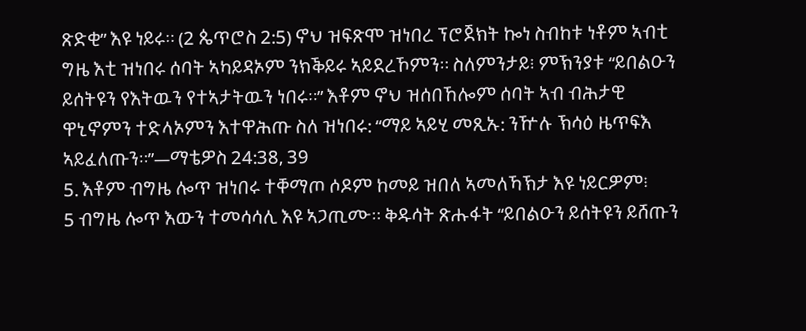ጽድቂ” እዩ ነይሩ። (2 ጴጥሮስ 2:5) ኖህ ዝፍጽሞ ዝነበረ ፕሮጀክት ኰነ ስብከቱ ነቶም ኣብቲ ግዜ እቲ ዝነበሩ ሰባት ኣካይዳኦም ንክቕይሩ ኣይደረኾምን። ስለምንታይ፧ ምኽንያቱ “ይበልዑን ይሰትዩን የእትዉን የተኣታትዉን ነበሩ።” እቶም ኖህ ዝሰበኸሎም ሰባት ኣብ ብሕታዊ ዋኒኖምን ተድላኦምን እተዋሕጡ ስለ ዝነበሩ: “ማይ ኣይሂ መጺኡ: ንዅሉ ኽሳዕ ዜጥፍእ ኣይፈለጡን።”—ማቴዎስ 24:38, 39
5. እቶም ብግዜ ሎጥ ዝነበሩ ተቐማጦ ሶዶም ከመይ ዝበለ ኣመለኻኽታ እዩ ነይርዎም፧
5 ብግዜ ሎጥ እውን ተመሳሳሊ እዩ ኣጋጢሙ። ቅዱሳት ጽሑፋት “ይበልዑን ይሰትዩን ይሸጡን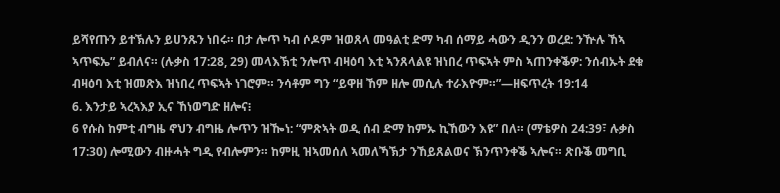ይሻየጡን ይተኽሉን ይሀንጹን ነበሩ። በታ ሎጥ ካብ ሶዶም ዝወጸላ መዓልቲ ድማ ካብ ሰማይ ሓውን ዲንን ወረደ: ንዅሉ ኸኣ ኣጥፍኤ” ይብለና። (ሉቃስ 17:28, 29) መላእኽቲ ንሎጥ ብዛዕባ እቲ ኣንጸላልዩ ዝነበረ ጥፍኣት ምስ ኣጠንቀቕዎ: ንሰብኡት ደቁ ብዛዕባ እቲ ዝመጽእ ዝነበረ ጥፍኣት ነገሮም። ንሳቶም ግን “ይዋዘ ኸም ዘሎ መሲሉ ተራእዮም።”—ዘፍጥረት 19:14
6. እንታይ ኣረኣእያ ኢና ኸነወግድ ዘሎና፧
6 የሱስ ከምቲ ብግዜ ኖህን ብግዜ ሎጥን ዝዀነ: “ምጽኣት ወዲ ሰብ ድማ ከምኡ ኪኸውን እዩ” በለ። (ማቴዎስ 24:39፣ ሉቃስ 17:30) ሎሚውን ብዙሓት ግዲ የብሎምን። ከምዚ ዝኣመሰለ ኣመለኻኽታ ንኸይጸልወና ኽንጥንቀቕ ኣሎና። ጽቡቕ መግቢ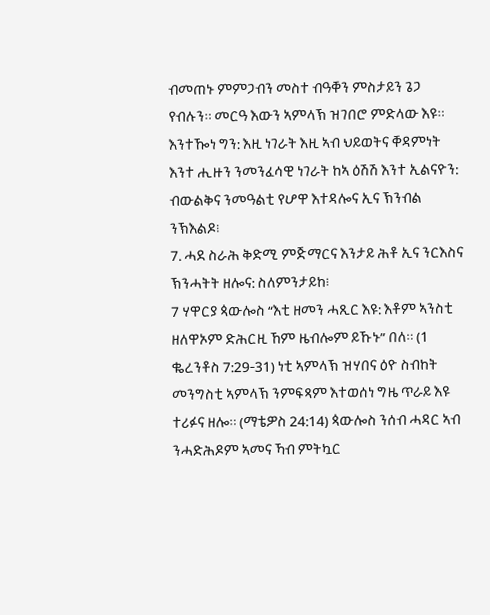ብመጠኑ ምምጋብን መስተ ብዓቐን ምስታይን ጌጋ የብሉን። መርዓ እውን ኣምላኽ ዝገበሮ ምድላው እዩ። እንተዀነ ግን: እዚ ነገራት እዚ ኣብ ህይወትና ቐዳምነት እንተ ሒዙን ንመንፈሳዊ ነገራት ከኣ ዕሽሽ እንተ ኢልናዮን: ብውልቅና ንመዓልቲ የሆዋ እተዳሎና ኢና ኽንብል ንኽእልዶ፧
7. ሓደ ስራሕ ቅድሚ ምጅማርና እንታይ ሕቶ ኢና ንርእስና ኽንሓትት ዘሎና: ስለምንታይከ፧
7 ሃዋርያ ጳውሎስ “እቲ ዘመን ሓጺር እዩ: እቶም ኣንስቲ ዘለዋኦም ድሕርዚ ኸም ዜብሎም ይኹኑ” በለ። (1 ቈረንቶስ 7:29-31) ነቲ ኣምላኽ ዝሃበና ዕዮ ስብከት መንግስቲ ኣምላኽ ንምፍጻም እተወሰነ ግዜ ጥራይ እዩ ተሪፉና ዘሎ። (ማቴዎስ 24:14) ጳውሎስ ንሰብ ሓዳር ኣብ ንሓድሕዶም ኣመና ኻብ ምትኳር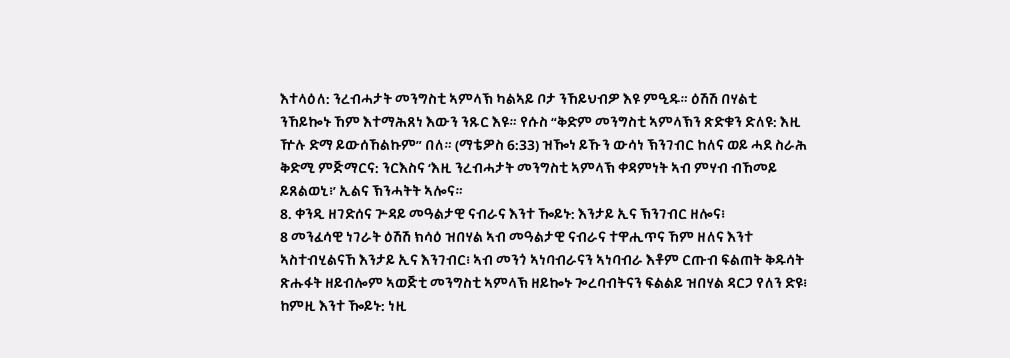እተላዕለ: ንረብሓታት መንግስቲ ኣምላኽ ካልኣይ ቦታ ንኸይህብዎ እዩ ምዒዱ። ዕሽሽ በሃልቲ ንኸይኰኑ ኸም እተማሕጸነ እውን ንጹር እዩ። የሱስ “ቅድም መንግስቲ ኣምላኽን ጽድቁን ድለዩ: እዚ ዅሉ ድማ ይውሰኸልኩም” በለ። (ማቴዎስ 6:33) ዝዀነ ይኹን ውሳነ ኽንገብር ከለና ወይ ሓደ ስራሕ ቅድሚ ምጅማርና: ንርእስና ‘እዚ ንረብሓታት መንግስቲ ኣምላኽ ቀዳምነት ኣብ ምሃብ ብኸመይ ይጸልወኒ፧’ ኢልና ኽንሓትት ኣሎና።
8. ቀንዲ ዘገድሰና ጕዳይ መዓልታዊ ናብራና እንተ ዀይኑ: እንታይ ኢና ኽንገብር ዘሎና፧
8 መንፈሳዊ ነገራት ዕሽሽ ክሳዕ ዝበሃል ኣብ መዓልታዊ ናብራና ተዋሒጥና ኸም ዘለና እንተ ኣስተብሂልናኸ እንታይ ኢና እንገብር፧ ኣብ መንጎ ኣነባብራናን ኣነባብራ እቶም ርጡብ ፍልጠት ቅዱሳት ጽሑፋት ዘይብሎም ኣወጅቲ መንግስቲ ኣምላኽ ዘይኰኑ ጐረባብትናን ፍልልይ ዝበሃል ዳርጋ የለን ድዩ፧ ከምዚ እንተ ዀይኑ: ነዚ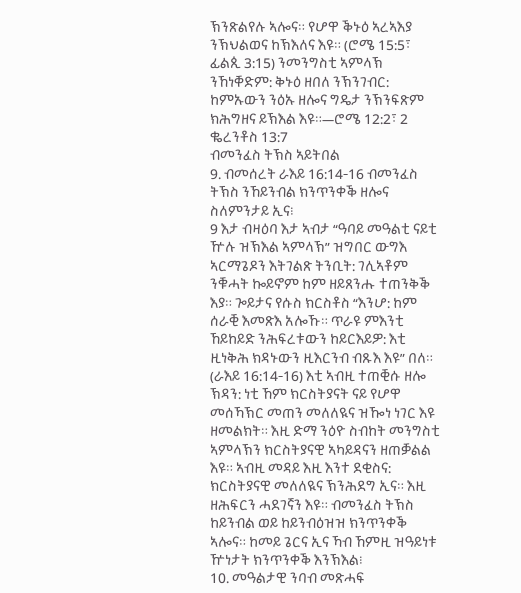ኽንጽልየሉ ኣሎና። የሆዋ ቕኑዕ ኣረኣእያ ንኽህልወና ከኽእለና እዩ። (ሮሜ 15:5፣ ፊልጲ 3:15) ንመንግስቲ ኣምላኽ ንኸነቐድም: ቅኑዕ ዘበለ ንኽንገብር: ከምኡውን ንዕኡ ዘሎና ግዴታ ንኽንፍጽም ክሕግዘና ይኽእል እዩ።—ሮሜ 12:2፣ 2 ቈረንቶስ 13:7
ብመንፈስ ትኽስ ኣይትበል
9. ብመሰረት ራእይ 16:14-16 ብመንፈስ ትኽስ ንኸይንብል ክንጥንቀቕ ዘሎና ስለምንታይ ኢና፧
9 እታ ብዛዕባ እታ ኣብታ “ዓባይ መዓልቲ ናይቲ ዅሉ ዝኽእል ኣምላኽ” ዝግበር ውግእ ኣርማጌዶን እትገልጽ ትንቢት: ገሊኣቶም ንቑሓት ኰይኖም ከም ዘይጸንሑ ተጠንቅቕ እያ። ጐይታና የሱስ ክርስቶስ “እንሆ: ከም ሰራቒ እመጽእ አሎኹ። ጥራዩ ምእንቲ ኸይከይድ ንሕፍረቱውን ከይርእይዎ: እቲ ዚነቅሕ ክዳኑውን ዚእርንብ ብጹእ እዩ” በለ። (ራእይ 16:14-16) እቲ ኣብዚ ተጠቒሱ ዘሎ ኽዳን: ነቲ ኸም ክርስትያናት ናይ የሆዋ መሰኻኽር መጠን መለለዪና ዝዀነ ነገር እዩ ዘመልክት። እዚ ድማ ንዕዮ ስብከት መንግስቲ ኣምላኽን ክርስትያናዊ ኣካይዳናን ዘጠቓልል እዩ። ኣብዚ መዳይ እዚ እንተ ደቂስና: ክርስትያናዊ መለለዪና ኽንሕደግ ኢና። እዚ ዘሕፍርን ሓደገኛን እዩ። ብመንፈስ ትኽስ ከይንብል ወይ ከይንብዕዝዝ ክንጥንቀቕ ኣሎና። ከመይ ጌርና ኢና ኻብ ኸምዚ ዝዓይነቱ ዅነታት ክንጥንቀቕ እንኽእል፧
10. መዓልታዊ ንባብ መጽሓፍ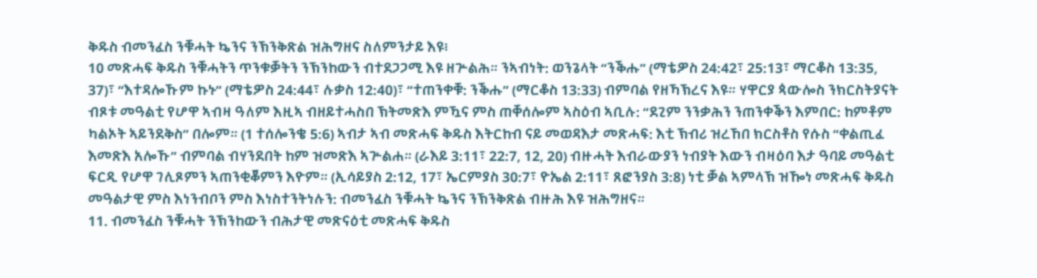ቅዱስ ብመንፈስ ንቑሓት ኴንና ንኽንቅጽል ዝሕግዘና ስለምንታይ እዩ፧
10 መጽሓፍ ቅዱስ ንቑሓትን ጥንቁቓትን ንኽንከውን ብተደጋጋሚ እዩ ዘጕልሕ። ንኣብነት: ወንጌላት “ንቕሑ” (ማቴዎስ 24:42፣ 25:13፣ ማርቆስ 13:35, 37)፣ “እተዳሎኹም ኩኑ” (ማቴዎስ 24:44፣ ሉቃስ 12:40)፣ “ተጠንቀቑ: ንቕሑ” (ማርቆስ 13:33) ብምባል የዘኻኽረና እዩ። ሃዋርያ ጳውሎስ ንክርስትያናት ብጾቱ መዓልቲ የሆዋ ኣብዛ ዓለም እዚኣ ብዘይተሓስበ ኽትመጽእ ምዃና ምስ ጠቐሰሎም ኣስዕብ ኣቢሉ: “ደጊም ንንቃሕን ንጠንቀቕን እምበር: ከምቶም ካልኦት ኣይንደቅስ” በሎም። (1 ተሰሎንቄ 5:6) ኣብታ ኣብ መጽሓፍ ቅዱስ እትርከብ ናይ መወዳእታ መጽሓፍ: እቲ ኽብሪ ዝረኸበ ክርስቶስ የሱስ “ቀልጢፈ እመጽእ አሎኹ” ብምባል ብሃንደበት ከም ዝመጽእ ኣጕልሐ። (ራእይ 3:11፣ 22:7, 12, 20) ብዙሓት እብራውያን ነብያት እውን ብዛዕባ እታ ዓባይ መዓልቲ ፍርዲ የሆዋ ገሊጾምን ኣጠንቂቖምን እዮም። (ኢሳይያስ 2:12, 17፣ ኤርምያስ 30:7፣ ዮኤል 2:11፣ ጸፎንያስ 3:8) ነቲ ቓል ኣምላኽ ዝዀነ መጽሓፍ ቅዱስ መዓልታዊ ምስ እነንብቦን ምስ እነስተንትነሉን: ብመንፈስ ንቑሓት ኴንና ንኽንቅጽል ብዙሕ እዩ ዝሕግዘና።
11. ብመንፈስ ንቑሓት ንኽንከውን ብሕታዊ መጽናዕቲ መጽሓፍ ቅዱስ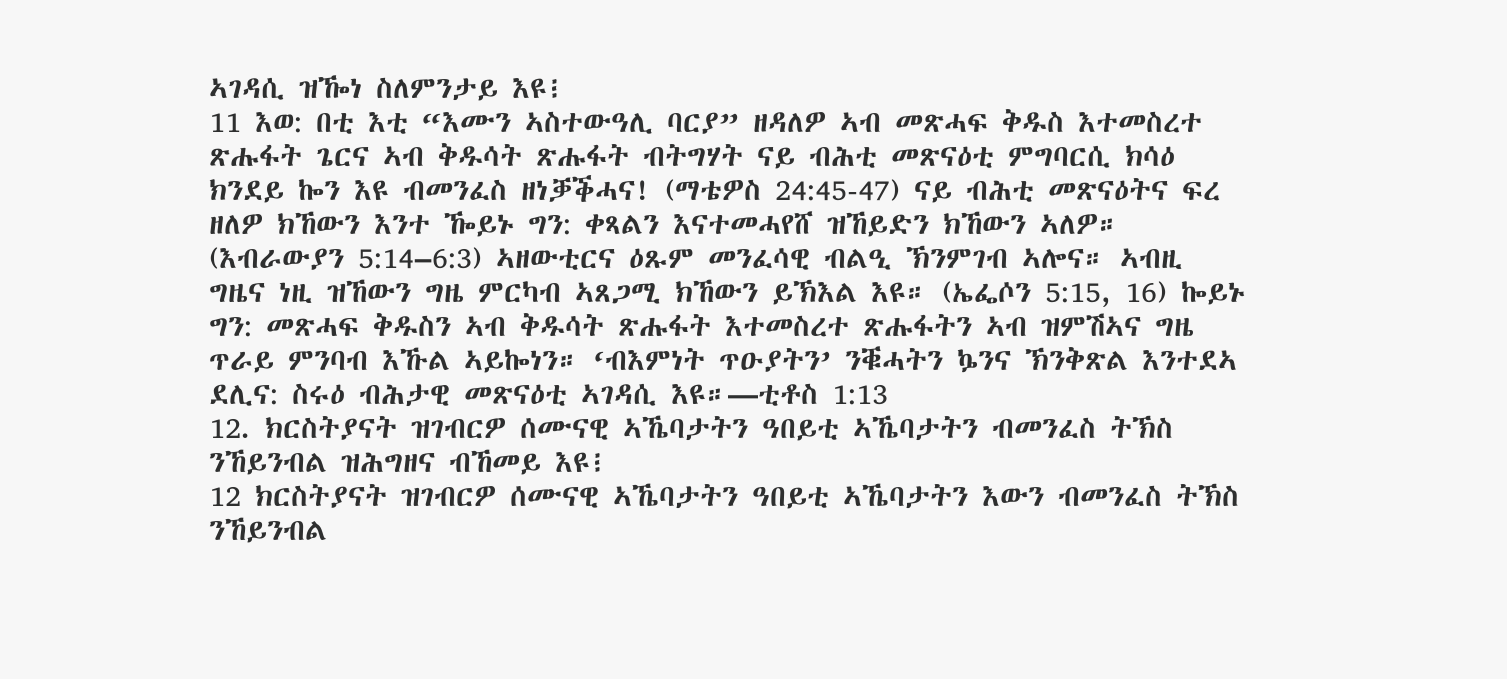ኣገዳሲ ዝዀነ ስለምንታይ እዩ፧
11 እወ: በቲ እቲ “እሙን ኣስተውዓሊ ባርያ” ዘዳለዎ ኣብ መጽሓፍ ቅዱስ እተመስረተ ጽሑፋት ጌርና ኣብ ቅዱሳት ጽሑፋት ብትግሃት ናይ ብሕቲ መጽናዕቲ ምግባርሲ ክሳዕ ክንደይ ኰን እዩ ብመንፈስ ዘነቓቕሓና! (ማቴዎስ 24:45-47) ናይ ብሕቲ መጽናዕትና ፍረ ዘለዎ ክኸውን እንተ ዀይኑ ግን: ቀጻልን እናተመሓየሸ ዝኸይድን ክኸውን ኣለዎ። (እብራውያን 5:14–6:3) ኣዘውቲርና ዕጹም መንፈሳዊ ብልዒ ኽንምገብ ኣሎና። ኣብዚ ግዜና ነዚ ዝኸውን ግዜ ምርካብ ኣጸጋሚ ክኸውን ይኽእል እዩ። (ኤፌሶን 5:15, 16) ኰይኑ ግን: መጽሓፍ ቅዱስን ኣብ ቅዱሳት ጽሑፋት እተመስረተ ጽሑፋትን ኣብ ዝምሽኣና ግዜ ጥራይ ምንባብ እኹል ኣይኰነን። ‘ብእምነት ጥዑያትን’ ንቑሓትን ኴንና ኽንቅጽል እንተደኣ ደሊና: ስሩዕ ብሕታዊ መጽናዕቲ ኣገዳሲ እዩ።—ቲቶስ 1:13
12. ክርስትያናት ዝገብርዎ ሰሙናዊ ኣኼባታትን ዓበይቲ ኣኼባታትን ብመንፈስ ትኽስ ንኸይንብል ዝሕግዘና ብኸመይ እዩ፧
12 ክርስትያናት ዝገብርዎ ሰሙናዊ ኣኼባታትን ዓበይቲ ኣኼባታትን እውን ብመንፈስ ትኽስ ንኸይንብል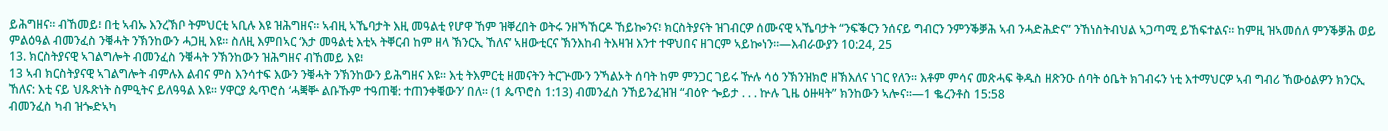ይሕግዘና። ብኸመይ፧ በቲ ኣብኡ እንረኽቦ ትምህርቲ ኣቢሉ እዩ ዝሕግዘና። ኣብዚ ኣኼባታት እዚ መዓልቲ የሆዋ ኸም ዝቐረበት ወትሩ ንዘኻኸርዶ ኸይኰንና፧ ክርስትያናት ዝገብርዎ ሰሙናዊ ኣኼባታት “ንፍቕርን ንሰናይ ግብርን ንምንቕቓሕ ኣብ ንሓድሕድና” ንኸነስትብህል ኣጋጣሚ ይኸፍተልና። ከምዚ ዝኣመሰለ ምንቕቓሕ ወይ ምልዕዓል ብመንፈስ ንቑሓት ንኽንከውን ሓጋዚ እዩ። ስለዚ እምበኣር ‘እታ መዓልቲ እቲኣ ትቐርብ ከም ዘላ ኽንርኢ ኸለና’ ኣዘውቲርና ኽንእከብ ትእዛዝ እንተ ተዋህበና ዘገርም ኣይኰነን።—እብራውያን 10:24, 25
13. ክርስትያናዊ ኣገልግሎት ብመንፈስ ንቑሓት ንኽንከውን ዝሕግዘና ብኸመይ እዩ፧
13 ኣብ ክርስትያናዊ ኣገልግሎት ብምሉእ ልብና ምስ እንሳተፍ እውን ንቑሓት ንኽንከውን ይሕግዘና እዩ። እቲ ትእምርቲ ዘመናትን ትርጕሙን ንኻልኦት ሰባት ከም ምንጋር ገይሩ ዅሉ ሳዕ ንኽንዝክሮ ዘኽእለና ነገር የለን። እቶም ምሳና መጽሓፍ ቅዱስ ዘጽንዑ ሰባት ዕቤት ክገብሩን ነቲ እተማህርዎ ኣብ ግብሪ ኸውዕልዎን ክንርኢ ኸለና: እቲ ናይ ህጹጽነት ስምዒትና ይለዓዓል እዩ። ሃዋርያ ጴጥሮስ ‘ሓቛቝ ልቡኹም ተዓጠቑ: ተጠንቀቑውን’ በለ። (1 ጴጥሮስ 1:13) ብመንፈስ ንኸይንፈዝዝ “ብዕዮ ጐይታ . . . ኵሉ ጊዜ ዕዙዛት” ክንከውን ኣሎና።—1 ቈረንቶስ 15:58
ብመንፈስ ካብ ዝጐድኣካ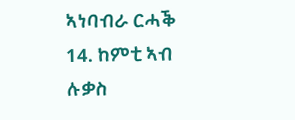ኣነባብራ ርሓቕ
14. ከምቲ ኣብ ሉቃስ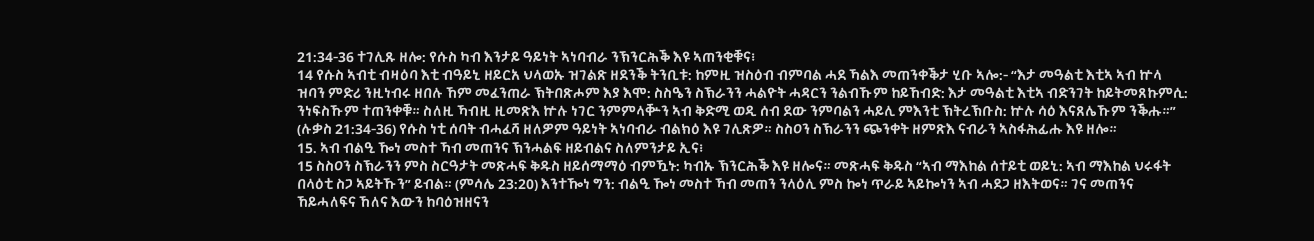21:34-36 ተገሊጹ ዘሎ: የሱስ ካብ እንታይ ዓይነት ኣነባብራ ንኽንርሕቕ እዩ ኣጠንቂቑና፧
14 የሱስ ኣብቲ ብዛዕባ እቲ ብዓይኒ ዘይርአ ህላወኡ ዝገልጽ ዘደንቕ ትንቢቱ: ከምዚ ዝስዕብ ብምባል ሓደ ኻልእ መጠንቀቕታ ሂቡ ኣሎ:- “እታ መዓልቲ እቲኣ ኣብ ኵላ ዝባን ምድሪ ንዚነብሩ ዘበሉ ኸም መፈንጠራ ኽትበጽሖም እያ እሞ: ስስዔን ስኽራንን ሓልዮት ሓዳርን ንልብኹም ከይኸብድ: እታ መዓልቲ እቲኣ ብድንገት ከይትመጸኩምሲ: ንነፍስኹም ተጠንቀቑ። ስለዚ ኻብዚ ዚመጽእ ኵሉ ነገር ንምምላቝን ኣብ ቅድሚ ወዲ ሰብ ደው ንምባልን ሓይሊ ምእንቲ ኽትረኽቡስ: ኵሉ ሳዕ እናጸሌኹም ንቕሑ።” (ሉቃስ 21:34-36) የሱስ ነቲ ሰባት ብሓፈሻ ዘለዎም ዓይነት ኣነባብራ ብልክዕ እዩ ገሊጽዎ። ስስዐን ስኽራንን ጭንቀት ዘምጽእ ናብራን ኣስፋሕፊሑ እዩ ዘሎ።
15. ኣብ ብልዒ ዀነ መስተ ኻብ መጠንና ኽንሓልፍ ዘይብልና ስለምንታይ ኢና፧
15 ስስዐን ስኽራንን ምስ ስርዓታት መጽሓፍ ቅዱስ ዘይሰማማዕ ብምዃኑ: ካብኡ ኽንርሕቕ እዩ ዘሎና። መጽሓፍ ቅዱስ “ኣብ ማእከል ሰተይቲ ወይኒ: ኣብ ማእከል ህሩፋት በላዕቲ ስጋ ኣይትኹን” ይብል። (ምሳሌ 23:20) እንተዀነ ግን: ብልዒ ዀነ መስተ ኻብ መጠን ንላዕሊ ምስ ኰነ ጥራይ ኣይኰነን ኣብ ሓደጋ ዘእትወና። ገና መጠንና ኸይሓለፍና ኸለና እውን ከባዕዝዘናን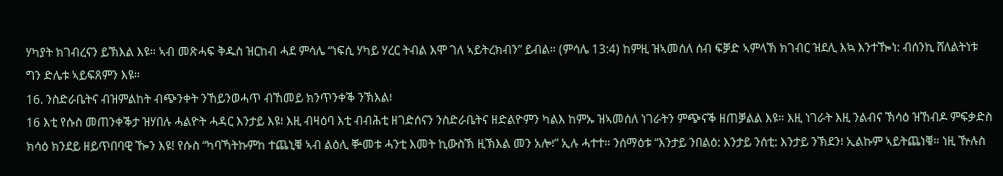ሃካያት ክገብረናን ይኽእል እዩ። ኣብ መጽሓፍ ቅዱስ ዝርከብ ሓደ ምሳሌ “ነፍሲ ሃካይ ሃረር ትብል እሞ ገለ ኣይትረክብን” ይብል። (ምሳሌ 13:4) ከምዚ ዝኣመሰለ ሰብ ፍቓድ ኣምላኽ ክገብር ዝደሊ እኳ እንተዀነ: ብሰንኪ ሸለልትነቱ ግን ድሌቱ ኣይፍጸምን እዩ።
16. ንስድራቤትና ብዝምልከት ብጭንቀት ንኸይንወሓጥ ብኸመይ ክንጥንቀቕ ንኽእል፧
16 እቲ የሱስ መጠንቀቕታ ዝሃበሉ ሓልዮት ሓዳር እንታይ እዩ፧ እዚ ብዛዕባ እቲ ብብሕቲ ዘገድሰናን ንስድራቤትና ዘድልዮምን ካልእ ከምኡ ዝኣመሰለ ነገራትን ምጭናቕ ዘጠቓልል እዩ። እዚ ነገራት እዚ ንልብና ኽሳዕ ዝኸብዶ ምፍቃድስ ክሳዕ ክንደይ ዘይጥበባዊ ዀን እዩ! የሱስ “ካባኻትኩምከ ተጨኒቑ ኣብ ልዕሊ ቝመቱ ሓንቲ እመት ኪውስኽ ዚኽእል መን አሎ፧” ኢሉ ሓተተ። ንሰማዕቱ “እንታይ ንበልዕ: እንታይ ንሰቲ: እንታይ ንኽደን፧ ኢልኩም ኣይትጨነቑ። ነዚ ዅሉስ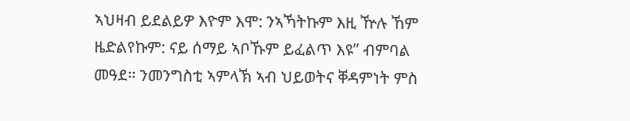ኣህዛብ ይደልይዎ እዮም እሞ: ንኣኻትኩም እዚ ዅሉ ኸም ዜድልየኩም: ናይ ሰማይ ኣቦኹም ይፈልጥ እዩ” ብምባል መዓደ። ንመንግስቲ ኣምላኽ ኣብ ህይወትና ቐዳምነት ምስ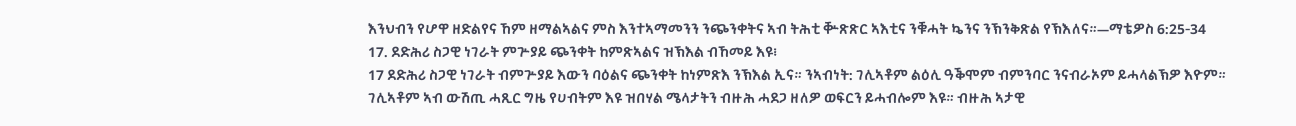እንህብን የሆዋ ዘድልየና ኸም ዘማልኣልና ምስ እንተኣማመንን ንጭንቀትና ኣብ ትሕቲ ቝጽጽር ኣእቲና ንቑሓት ኴንና ንኽንቅጽል የኽእለና።—ማቴዎስ 6:25-34
17. ደድሕሪ ስጋዊ ነገራት ምጕያይ ጭንቀት ከምጽኣልና ዝኽእል ብኸመይ እዩ፧
17 ደድሕሪ ስጋዊ ነገራት ብምጕያይ እውን ባዕልና ጭንቀት ከነምጽእ ንኽእል ኢና። ንኣብነት: ገሊኣቶም ልዕሊ ዓቕሞም ብምንባር ንናብራኦም ይሓላልኽዎ እዮም። ገሊኣቶም ኣብ ውሽጢ ሓጺር ግዜ የሀብትም እዩ ዝበሃል ሜላታትን ብዙሕ ሓደጋ ዘለዎ ወፍርን ይሓብሎም እዩ። ብዙሕ ኣታዊ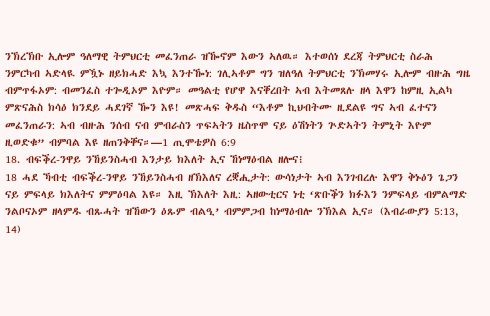ንኽረኽቡ ኢሎም ዓለማዊ ትምህርቲ መፈንጠራ ዝዀኖም እውን ኣለዉ። እተወሰነ ደረጃ ትምህርቲ ስራሕ ንምርካብ ኣድላዪ ምዃኑ ዘይክሓድ እኳ እንተዀነ: ገሊኣቶም ግን ዝለዓለ ትምህርቲ ንኽመሃሩ ኢሎም ብዙሕ ግዜ ብምጥፋኦም: ብመንፈስ ተጐዲኦም እዮም። መዓልቲ የሆዋ እናቐረበት ኣብ እትመጸሉ ዘላ እዋን ከምዚ ኢልካ ምጽናሕስ ክሳዕ ክንደይ ሓደገኛ ዀን እዩ! መጽሓፍ ቅዱስ “እቶም ኪህብትሙ ዚደልዩ ግና ኣብ ፈተናን መፈንጠራን: ኣብ ብዙሕ ንሰብ ናብ ምብራስን ጥፍኣትን ዜስጥሞ ናይ ዕሽነትን ጕድኣትን ትምኒት እዮም ዚወድቁ” ብምባል እዩ ዘጠንቅቐና።—1 ጢሞቴዎስ 6:9
18. ብፍቕረ-ንዋይ ንኸይንስሓብ እንታይ ክእለት ኢና ኸነማዕብል ዘሎና፧
18 ሓደ ኻብቲ ብፍቕረ-ንዋይ ንኸይንስሓብ ዘኽእለና ረቛሒታት: ውሳነታት ኣብ እንገብረሉ እዋን ቅኑዕን ጌጋን ናይ ምፍላይ ክእለትና ምምዕባል እዩ። እዚ ኽእለት እዚ: ኣዘውቲርና ነቲ ‘ጽቡቕን ክፉእን ንምፍላይ ብምልማድ ንልቦናኦም ዘላምዱ ብጹሓት ዝኸውን ዕጹም ብልዒ’ ብምምጋብ ከነማዕብሎ ንኽእል ኢና። (እብራውያን 5:13, 14)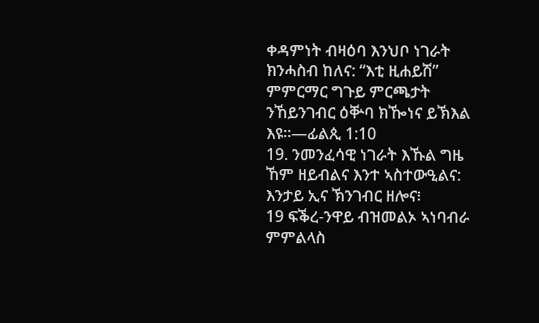ቀዳምነት ብዛዕባ እንህቦ ነገራት ክንሓስብ ከለና: “እቲ ዚሐይሽ” ምምርማር ግጉይ ምርጫታት ንኸይንገብር ዕቝባ ክዀነና ይኽእል እዩ።—ፊልጲ 1:10
19. ንመንፈሳዊ ነገራት እኹል ግዜ ኸም ዘይብልና እንተ ኣስተውዒልና: እንታይ ኢና ኽንገብር ዘሎና፧
19 ፍቕረ-ንዋይ ብዝመልኦ ኣነባብራ ምምልላስ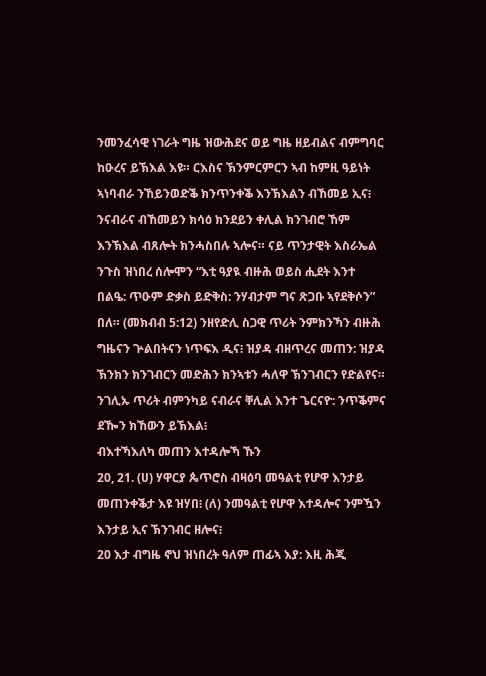ንመንፈሳዊ ነገራት ግዜ ዝውሕደና ወይ ግዜ ዘይብልና ብምግባር ከዑረና ይኽእል እዩ። ርእስና ኽንምርምርን ኣብ ከምዚ ዓይነት ኣነባብራ ንኸይንወድቕ ክንጥንቀቕ እንኽእልን ብኸመይ ኢና፧ ንናብራና ብኸመይን ክሳዕ ክንደይን ቀሊል ክንገብሮ ኸም እንኽእል ብጸሎት ክንሓስበሉ ኣሎና። ናይ ጥንታዊት እስራኤል ንጉስ ዝነበረ ሰሎሞን “እቲ ዓያዪ ብዙሕ ወይስ ሒደት እንተ በልዔ: ጥዑም ድቃስ ይድቅስ: ንሃብታም ግና ጽጋቡ ኣየደቅሶን” በለ። (መክብብ 5:12) ንዘየድሊ ስጋዊ ጥሪት ንምክንኻን ብዙሕ ግዜናን ጕልበትናን ነጥፍእ ዲና፧ ዝያዳ ብዘጥረና መጠን: ዝያዳ ኽንክን ክንገብርን መድሕን ክንኣቱን ሓለዋ ኽንገብርን የድልየና። ንገሊኡ ጥሪት ብምንካይ ናብራና ቐሊል እንተ ጌርናዮ: ንጥቕምና ደዀን ክኸውን ይኽእል፧
ብእተኻእለካ መጠን እተዳሎኻ ኹን
20, 21. (ሀ) ሃዋርያ ጴጥሮስ ብዛዕባ መዓልቲ የሆዋ እንታይ መጠንቀቕታ እዩ ዝሃበ፧ (ለ) ንመዓልቲ የሆዋ እተዳሎና ንምዃን እንታይ ኢና ኽንገብር ዘሎና፧
20 እታ ብግዜ ኖህ ዝነበረት ዓለም ጠፊኣ እያ: እዚ ሕጂ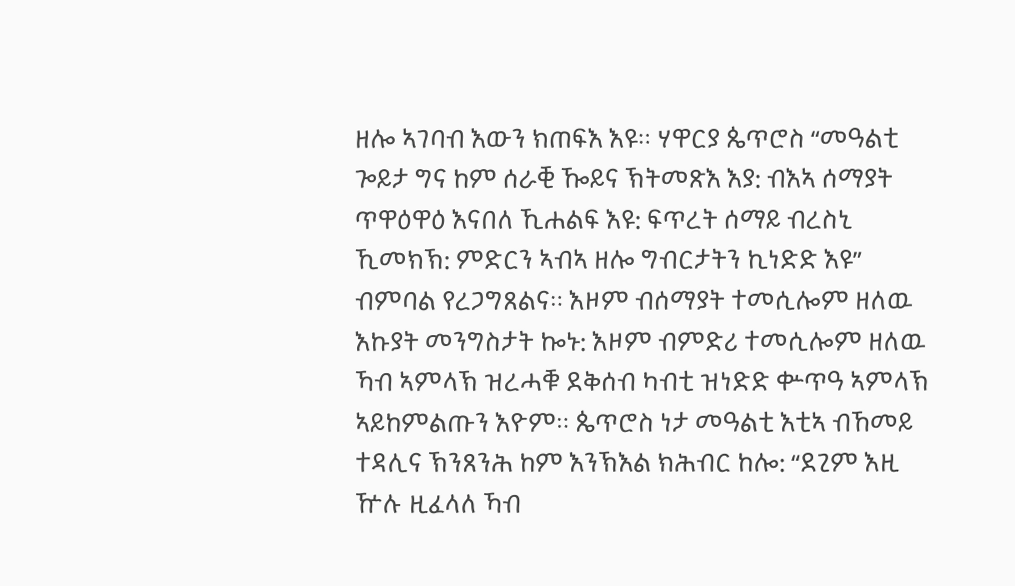ዘሎ ኣገባብ እውን ክጠፍእ እዩ። ሃዋርያ ጴጥሮስ “መዓልቲ ጐይታ ግና ከም ሰራቒ ዀይና ኽትመጽእ እያ: ብእኣ ሰማያት ጥዋዕዋዕ እናበለ ኺሐልፍ እዩ: ፍጥረት ሰማይ ብረስኒ ኺመክኽ: ምድርን ኣብኣ ዘሎ ግብርታትን ኪነድድ እዩ” ብምባል የረጋግጸልና። እዞም ብሰማያት ተመሲሎም ዘለዉ እኩያት መንግስታት ኰኑ: እዞም ብምድሪ ተመሲሎም ዘለዉ ኻብ ኣምላኽ ዝረሓቑ ደቅሰብ ካብቲ ዝነድድ ቍጥዓ ኣምላኽ ኣይከምልጡን እዮም። ጴጥሮስ ነታ መዓልቲ እቲኣ ብኸመይ ተዳሊና ኽንጸንሕ ከም እንኽእል ክሕብር ከሎ: “ደጊም እዚ ዅሉ ዚፈላለ ኻብ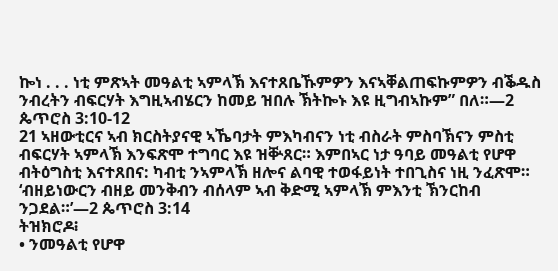ኰነ . . . ነቲ ምጽኣት መዓልቲ ኣምላኽ እናተጸቤኹምዎን እናኣቐልጠፍኩምዎን ብቕዱስ ንብረትን ብፍርሃት እግዚኣብሄርን ከመይ ዝበሉ ኽትኰኑ እዩ ዚግብኣኩም” በለ።—2 ጴጥሮስ 3:10-12
21 ኣዘውቲርና ኣብ ክርስትያናዊ ኣኼባታት ምእካብናን ነቲ ብስራት ምስባኽናን ምስቲ ብፍርሃት ኣምላኽ እንፍጽሞ ተግባር እዩ ዝቝጸር። እምበኣር ነታ ዓባይ መዓልቲ የሆዋ ብትዕግስቲ እናተጸበና: ካብቲ ንኣምላኽ ዘሎና ልባዊ ተወፋይነት ተበጊስና ነዚ ንፈጽሞ። ‘ብዘይነውርን ብዘይ መንቅብን ብሰላም ኣብ ቅድሚ ኣምላኽ ምእንቲ ኽንርከብ ንጋደል።’—2 ጴጥሮስ 3:14
ትዝክሮዶ፧
• ንመዓልቲ የሆዋ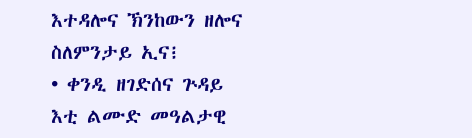እተዳሎና ኽንከውን ዘሎና ስለምንታይ ኢና፧
• ቀንዲ ዘገድሰና ጕዳይ እቲ ልሙድ መዓልታዊ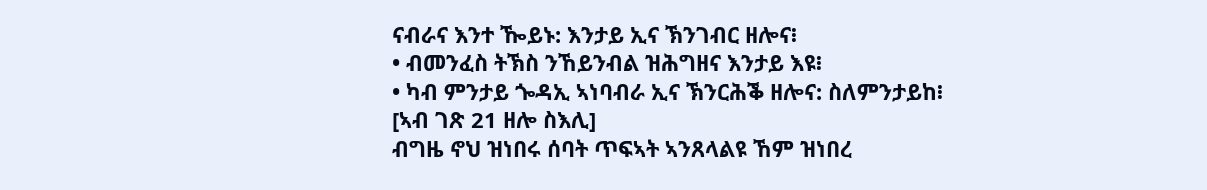ናብራና እንተ ዀይኑ: እንታይ ኢና ኽንገብር ዘሎና፧
• ብመንፈስ ትኽስ ንኸይንብል ዝሕግዘና እንታይ እዩ፧
• ካብ ምንታይ ጐዳኢ ኣነባብራ ኢና ኽንርሕቕ ዘሎና: ስለምንታይከ፧
[ኣብ ገጽ 21 ዘሎ ስእሊ]
ብግዜ ኖህ ዝነበሩ ሰባት ጥፍኣት ኣንጸላልዩ ኸም ዝነበረ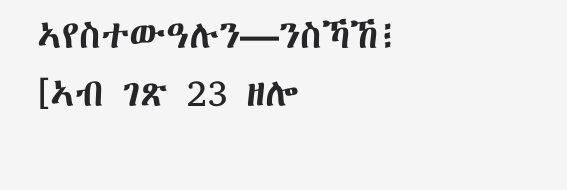ኣየስተውዓሉን—ንስኻኸ፧
[ኣብ ገጽ 23 ዘሎ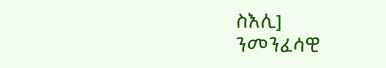ስእሊ]
ንመንፈሳዊ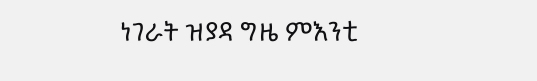ነገራት ዝያዳ ግዜ ምእንቲ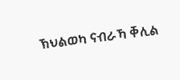ኽህልወካ ናብራኻ ቐሊል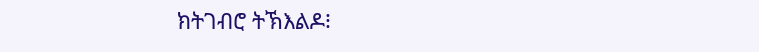ክትገብሮ ትኽእልዶ፧